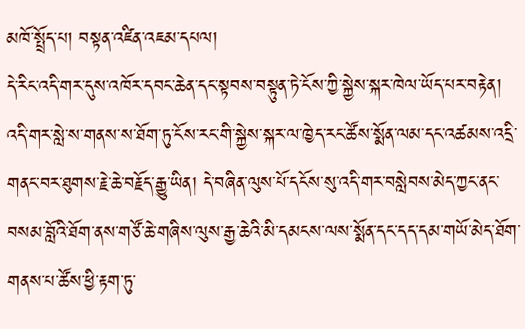མཁོ་སྤྲོད་པ། བསྟན་འཛིན་འཇམ་དཔལ།
དེ་རིང་འདི་གར་དུས་འཁོར་དབང་ཆེན་དང་སྟབས་བསྟུན་ཏེ་ངོས་ཀྱི་སྐྱེས་སྐར་ཁེལ་ཡོད་པར་བརྟེན། འདི་གར་སླེ་ས་གནས་ས་ཐོག་ཏུ་ངོས་རང་གི་སྐྱེས་སྐར་ལ་ཁྱེད་རང་ཚོས་སྨོན་ལམ་དང་འཚམས་འདྲི་གནང་བར་ཐུགས་རྗེ་ཆེ་བརྗོད་རྒྱུ་ཡིན། དེ་བཞིན་ལུས་པོ་དངོས་སུ་འདི་གར་བསླེབས་མེད་ཀྱང་ནང་བསམ་བློའི་ཐོག་ནས་གཙོ་ཆེ་གཞིས་ལུས་རྒྱ་ཆེའི་མི་དམངས་ལས་སྨོན་དང་དད་དམ་གཡོ་མེད་ཐོག་གནས་པ་ཚོས་ཕྱི་རྟག་ཏུ་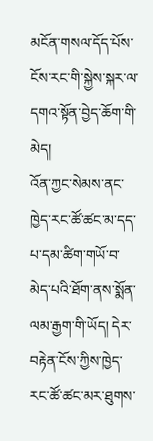མངོན་གསལ་དོད་པོས་ངོས་རང་གི་སྐྱེས་སྐར་ལ་དགའ་སྟོན་བྱེད་ཆོག་གི་མེད།
འོན་ཀྱང་སེམས་ནང་ཁྱེད་རང་ཚོ་ཚང་མ་དད་པ་དམ་ཚིག་གཡོ་བ་མེད་པའི་ཐོག་ནས་སྨོན་ལམ་རྒྱག་གི་ཡོད། དེར་བརྟེན་ངོས་ཀྱིས་ཁྱེད་རང་ཚོ་ཚང་མར་ཐུགས་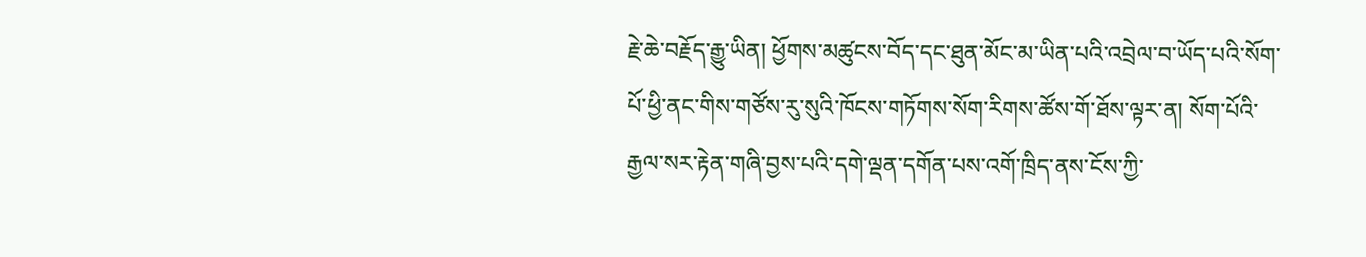རྗེ་ཆེ་བརྗོད་རྒྱུ་ཡིན། ཕྱོགས་མཚུངས་བོད་དང་ཐུན་མོང་མ་ཡིན་པའི་འབྲེལ་བ་ཡོད་པའི་སོག་པོ་ཕྱི་ནང་གིས་གཙོས་རུ་སུའི་ཁོངས་གཏོགས་སོག་རིགས་ཚོས་གོ་ཐོས་ལྟར་ན། སོག་པོའི་རྒྱལ་སར་རྟེན་གཞི་བྱས་པའི་དགེ་ལྡན་དགོན་པས་འགོ་ཁྲིད་ནས་ངོས་ཀྱི་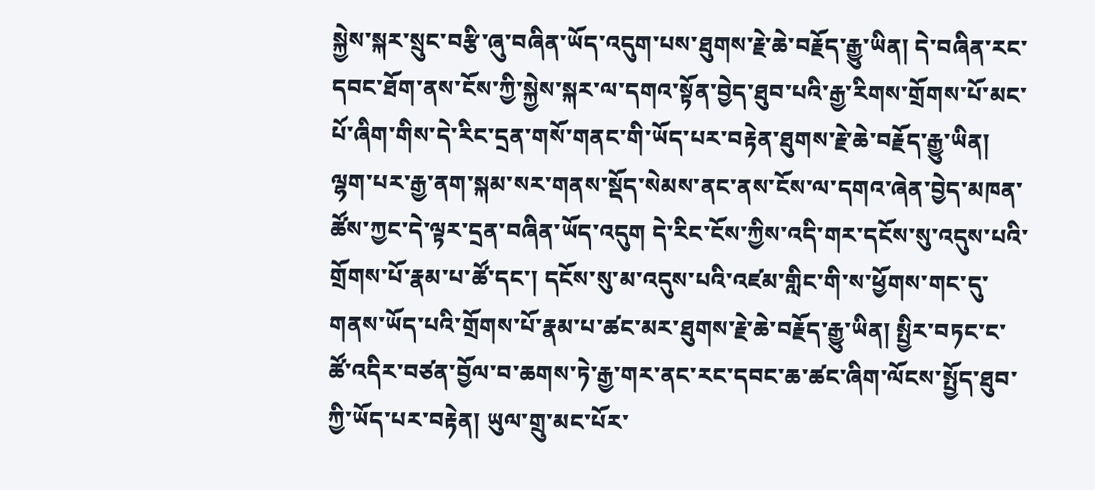སྐྱེས་སྐར་སྲུང་བརྩི་ཞུ་བཞིན་ཡོད་འདུག་པས་ཐུགས་རྗེ་ཆེ་བརྗོད་རྒྱུ་ཡིན། དེ་བཞིན་རང་དབང་ཐོག་ནས་ངོས་ཀྱི་སྐྱེས་སྐར་ལ་དགའ་སྟོན་བྱེད་ཐུབ་པའི་རྒྱ་རིགས་གྲོགས་པོ་མང་པོ་ཞིག་གིས་དེ་རིང་དྲན་གསོ་གནང་གི་ཡོད་པར་བརྟེན་ཐུགས་རྗེ་ཆེ་བརྗོད་རྒྱུ་ཡིན།
ལྷག་པར་རྒྱ་ནག་སྐམ་སར་གནས་སྡོད་སེམས་ནང་ནས་ངོས་ལ་དགའ་ཞེན་བྱེད་མཁན་ཚོས་ཀྱང་དེ་ལྟར་དྲན་བཞིན་ཡོད་འདུག དེ་རིང་ངོས་ཀྱིས་འདི་གར་དངོས་སུ་འདུས་པའི་གྲོགས་པོ་རྣམ་པ་ཚོ་དང་། དངོས་སུ་མ་འདུས་པའི་འཛམ་གླིང་གི་ས་ཕྱོགས་གང་དུ་གནས་ཡོད་པའི་གྲོགས་པོ་རྣམ་པ་ཚང་མར་ཐུགས་རྗེ་ཆེ་བརྗོད་རྒྱུ་ཡིན། སྤྱིར་བཏང་ང་ཚོ་འདིར་བཙན་བྱོལ་བ་ཆགས་ཏེ་རྒྱ་གར་ནང་རང་དབང་ཆ་ཚང་ཞིག་ལོངས་སྤྱོད་ཐུབ་ཀྱི་ཡོད་པར་བརྟེན། ཡུལ་གྲུ་མང་པོར་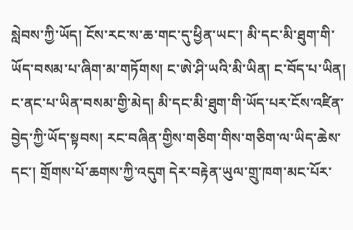སླེབས་ཀྱི་ཡོད། ངོས་རང་ས་ཆ་གང་དུ་ཕྱིན་ཡང་། མི་དང་མི་ཐུག་གི་ཡོད་བསམ་པ་ཞིག་མ་གཏོགས། ང་ཨེ་ཤི་ཡའི་མི་ཡིན། ང་བོད་པ་ཡིན། ང་ནང་པ་ཡིན་བསམ་གྱི་མེད། མི་དང་མི་ཐུག་གི་ཡོད་པར་ངོས་འཛིན་བྱེད་ཀྱི་ཡོད་སྟབས། རང་བཞིན་གྱིས་གཅིག་གིས་གཅིག་ལ་ཡིད་ཆེས་དང་། གྲོགས་པོ་ཆགས་ཀྱི་འདུག དེར་བརྟེན་ཡུལ་གྲུ་ཁག་མང་པོར་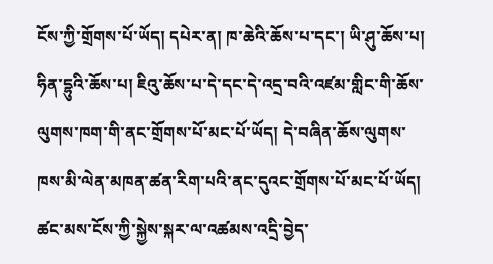ངོས་ཀྱི་གྲོགས་པོ་ཡོད། དཔེར་ན། ཁ་ཆེའི་ཆོས་པ་དང་། ཡི་ཤུ་ཆོས་པ། ཧིན་དྷུའི་ཆོས་པ། ཇིའུ་ཆོས་པ་དེ་དང་དེ་འདྲ་བའི་འཛམ་གླིང་གི་ཆོས་ལུགས་ཁག་གི་ནང་གྲོགས་པོ་མང་པོ་ཡོད། དེ་བཞིན་ཆོས་ལུགས་ཁས་མི་ལེན་མཁན་ཚན་རིག་པའི་ནང་དུའང་གྲོགས་པོ་མང་པོ་ཡོད། ཚང་མས་ངོས་ཀྱི་སྐྱེས་སྐར་ལ་འཚམས་འདྲི་བྱེད་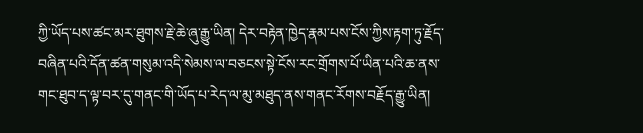ཀྱི་ཡོད་པས་ཚང་མར་ཐུགས་རྗེ་ཆེ་ཞུ་རྒྱུ་ཡིན། དེར་བརྟེན་ཁྱེད་རྣམ་པས་ངོས་ཀྱིས་རྟག་ཏུ་རྗོད་བཞིན་པའི་དོན་ཚན་གསུམ་འདི་སེམས་ལ་བཅངས་སྟེ་ངོས་རང་གྲོགས་པོ་ཡིན་པའི་ཆ་ནས་གང་ཐུབ་ད་ལྟ་བར་དུ་གནང་གི་ཡོད་པ་རེད་ལ་མུ་མཐུད་ནས་གནང་རོགས་བརྗོད་རྒྱུ་ཡིན།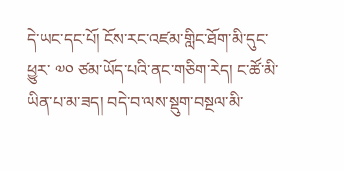དེ་ཡང་དང་པོ། ངོས་རང་འཛམ་གླིང་ཐོག་མི་དུང་ཕྱུར་ ༧༠ ཙམ་ཡོད་པའི་ནང་གཅིག་རེད། ང་ཚོ་མི་ཡིན་པ་མ་ཟད། བདེ་བ་ལས་སྡུག་བསྔལ་མི་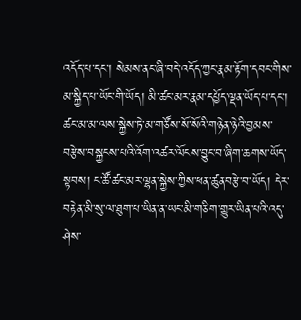འདོད་པ་དང་། སེམས་ནང་ཞི་བདེ་འདོད་ཀྱང་རྣམ་རྟོག་དབང་གིས་མ་སྐྱིད་པ་ཡོང་གི་ཡོད། མི་ཚང་མར་རྣམ་དཔྱོད་ལྡན་ཡོད་པ་དང་། ཚང་མ་མ་ལས་སྐྱེས་ཏེ་མ་གཙོས་སོ་སོའི་གཉེན་ཉེའི་བྱམས་བརྩེས་བསྐྱངས་པའི་འོག་འཚར་ལོངས་བྱུང་བ་ཞིག་ཆགས་ཡོད་སྟབས། ང་ཚོ་ཚང་མར་ལྷན་སྐྱེས་ཀྱིས་ཕན་ཚུནབརྩེ་བ་ཡོད། དེར་བརྟེན་མི་སུ་ལ་ཐུག་པ་ཡིན་ན་ཡང་མི་གཅིག་གྱུར་ཡིན་པའི་འདུ་ཤེས་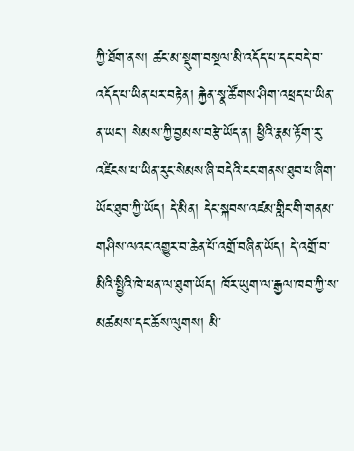ཀྱི་ཐོག་ནས། ཚང་མ་སྡུག་བསྔལ་མི་འདོད་པ་དང་བདེ་བ་འདོད་པ་ཡིན་པར་བརྟེན། རྐྱེན་སྣ་ཚོགས་ཤིག་འཕྲད་པ་ཡིན་ན་ཡང་། སེམས་ཀྱི་བྱམས་བརྩེ་ཡོད་ན། ཕྱིའི་རྣམ་རྟོག་རུ་འཛིངས་པ་ཡིན་རུང་སེམས་ཞི་བདེའི་ངང་གནས་ཐུབ་པ་ཞིག་ཡོང་ཐུབ་ཀྱི་ཡོད། དེ་མིན། དེང་སྐབས་འཛམ་གླིང་གི་གནམ་གཤིས་ལའང་འགྱུར་བ་ཆེན་པོ་འགྲོ་བཞིན་ཡོད། དེ་འགྲོ་བ་མིའི་སྤྱིའི་ཁེ་ཕན་ལ་ཐུག་ཡོད། ཁོར་ཡུག་ལ་རྒྱལ་ཁབ་ཀྱི་ས་མཚམས་དང་ཆོས་ལུགས། མི་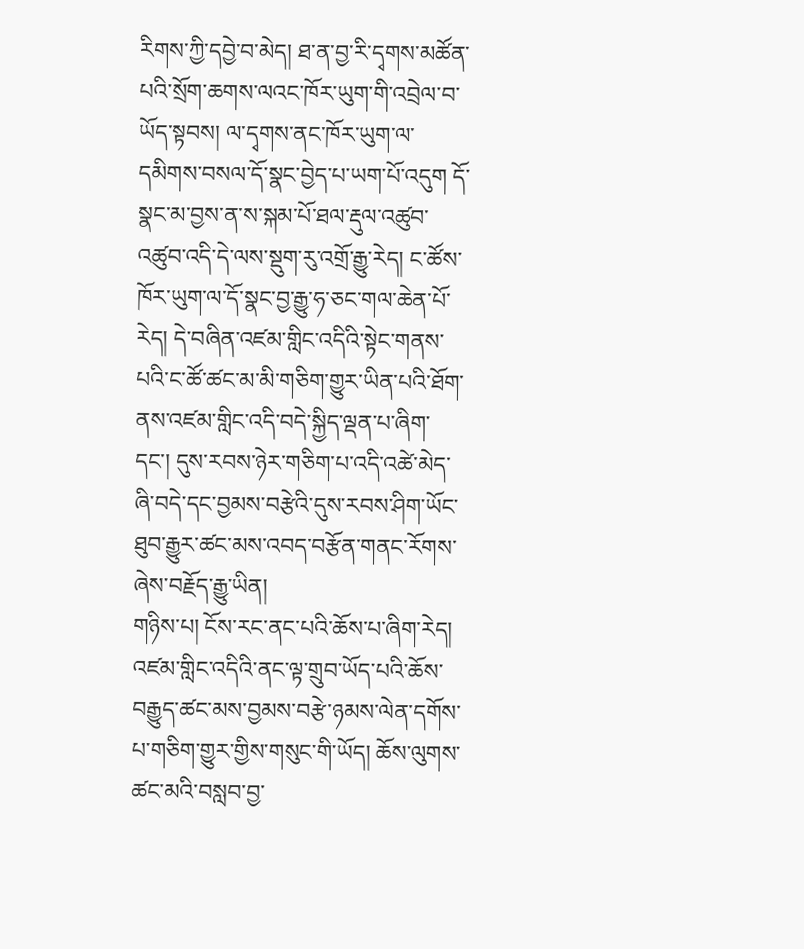རིགས་ཀྱི་དབྱེ་བ་མེད། ཐ་ན་བྱ་རི་དྭགས་མཚོན་པའི་སྲོག་ཆགས་ལའང་ཁོར་ཡུག་གི་འབྲེལ་བ་ཡོད་སྟབས། ལ་དྭགས་ནང་ཁོར་ཡུག་ལ་དམིགས་བསལ་དོ་སྣང་བྱེད་པ་ཡག་པོ་འདུག དོ་སྣང་མ་བྱས་ན་ས་སྐམ་པོ་ཐལ་རྡུལ་འཚུབ་འཚུབ་འདི་དེ་ལས་སྡུག་རུ་འགྲོ་རྒྱུ་རེད། ང་ཚོས་ཁོར་ཡུག་ལ་དོ་སྣང་བྱ་རྒྱུ་ཧ་ཅང་གལ་ཆེན་པོ་རེད། དེ་བཞིན་འཛམ་གླིང་འདིའི་སྟེང་གནས་པའི་ང་ཚོ་ཚང་མ་མི་གཅིག་གྱུར་ཡིན་པའི་ཐོག་ནས་འཛམ་གླིང་འདི་བདེ་སྐྱིད་ལྡན་པ་ཞིག་དང་། དུས་རབས་ཉེར་གཅིག་པ་འདི་འཚེ་མེད་ཞི་བདེ་དང་བྱམས་བརྩེའི་དུས་རབས་ཤིག་ཡོང་ཐུབ་རྒྱུར་ཚང་མས་འབད་བརྩོན་གནང་རོགས་ཞེས་བརྗོད་རྒྱུ་ཡིན།
གཉིས་པ། ངོས་རང་ནང་པའི་ཆོས་པ་ཞིག་རེད། འཛམ་གླིང་འདིའི་ནང་ལྟ་གྲུབ་ཡོད་པའི་ཆོས་བརྒྱུད་ཚང་མས་བྱམས་བརྩེ་ཉམས་ལེན་དགོས་པ་གཅིག་གྱུར་གྱིས་གསུང་གི་ཡོད། ཆོས་ལུགས་ཚང་མའི་བསླབ་བྱ་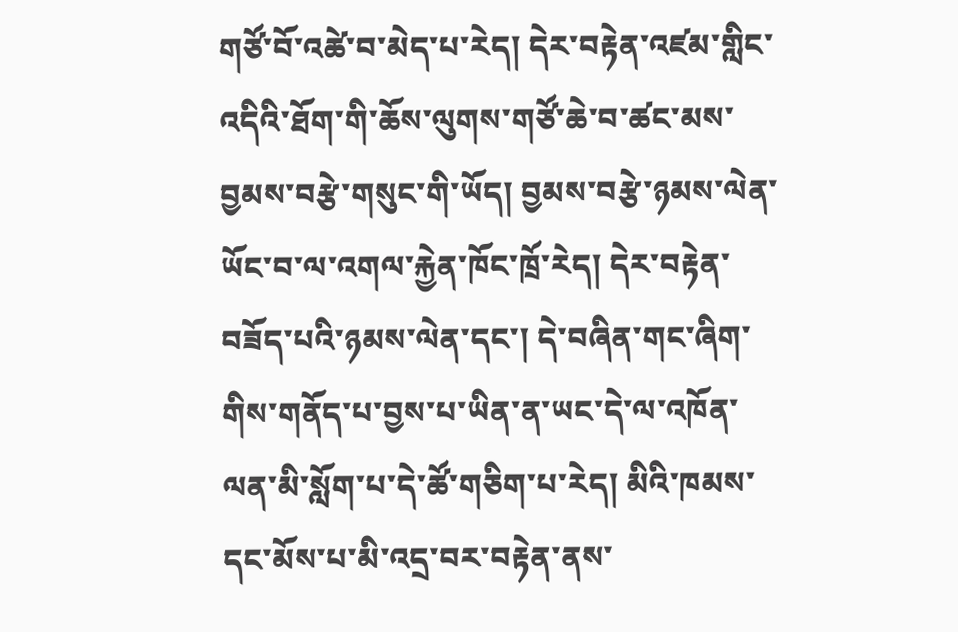གཙོ་བོ་འཚེ་བ་མེད་པ་རེད། དེར་བརྟེན་འཛམ་གླིང་འདིའི་ཐོག་གི་ཆོས་ལུགས་གཙོ་ཆེ་བ་ཚང་མས་བྱམས་བརྩེ་གསུང་གི་ཡོད། བྱམས་བརྩེ་ཉམས་ལེན་ཡོང་བ་ལ་འགལ་རྐྱེན་ཁོང་ཁྲོ་རེད། དེར་བརྟེན་བཟོད་པའི་ཉམས་ལེན་དང་། དེ་བཞིན་གང་ཞིག་གིས་གནོད་པ་བྱས་པ་ཡིན་ན་ཡང་དེ་ལ་འཁོན་ལན་མི་སློག་པ་དེ་ཚོ་གཅིག་པ་རེད། མིའི་ཁམས་དང་མོས་པ་མི་འདྲ་བར་བརྟེན་ནས་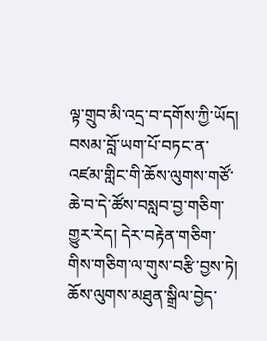ལྟ་གྲུབ་མི་འདྲ་བ་དགོས་ཀྱི་ཡོད། བསམ་བློ་ཡག་པོ་བཏང་ན་འཛམ་གླིང་གི་ཆོས་ལུགས་གཙོ་ཆེ་བ་དེ་ཚོས་བསླབ་བྱ་གཅིག་གྱུར་རེད། དེར་བརྟེན་གཅིག་གིས་གཅིག་ལ་གུས་བརྩི་བྱས་ཏེ། ཆོས་ལུགས་མཐུན་སྒྲིལ་བྱེད་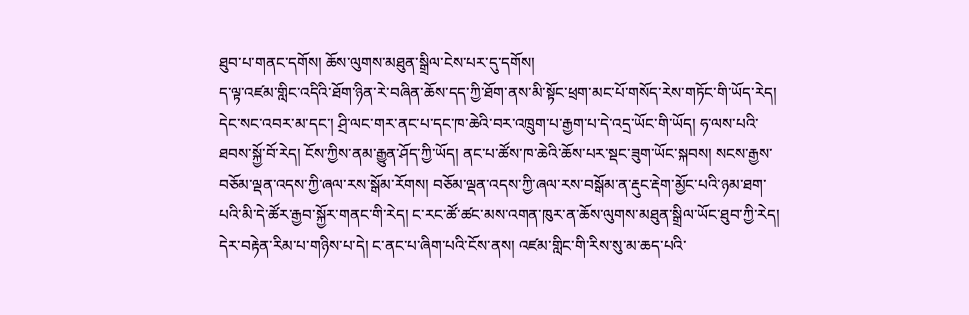ཐུབ་པ་གནང་དགོས། ཆོས་ལུགས་མཐུན་སྒྲིལ་ངེས་པར་དུ་དགོས།
ད་ལྟ་འཛམ་གླིང་འདིའི་ཐོག་ཉིན་རེ་བཞིན་ཆོས་དད་ཀྱི་ཐོག་ནས་མི་སྟོང་ཕྲག་མང་པོ་གསོད་རེས་གཏོང་གི་ཡོད་རེད། དེང་སང་འབར་མ་དང་། ཤྲི་ལང་གར་ནང་པ་དང་ཁ་ཆེའི་བར་འཁྲུག་པ་རྒྱག་པ་དེ་འདྲ་ཡོང་གི་ཡོད། ཧ་ལས་པའི་ཐབས་སྐྱོ་བོ་རེད། ངོས་ཀྱིས་ནམ་རྒྱུན་ཤོད་ཀྱི་ཡོད། ནང་པ་ཚོས་ཁ་ཆེའི་ཆོས་པར་སྡང་ཟུག་ཡོང་སྐབས། སངས་རྒྱས་བཅོམ་ལྡན་འདས་ཀྱི་ཞལ་རས་སྒོམ་རོགས། བཅོམ་ལྡན་འདས་ཀྱི་ཞལ་རས་བསྒོམ་ན་རྡུང་རྡེག་མྱོང་པའི་ཉམ་ཐག་པའི་མི་དེ་ཚོར་རྒྱབ་སྐྱོར་གནང་གི་རེད། ང་རང་ཚོ་ཚང་མས་འགན་ཁུར་ན་ཆོས་ལུགས་མཐུན་སྒྲིལ་ཡོང་ཐུབ་ཀྱི་རེད། དེར་བརྟེན་རིམ་པ་གཉིས་པ་དེ། ང་ནང་པ་ཞིག་པའི་ངོས་ནས། འཛམ་གླིང་གི་རིས་སུ་མ་ཆད་པའི་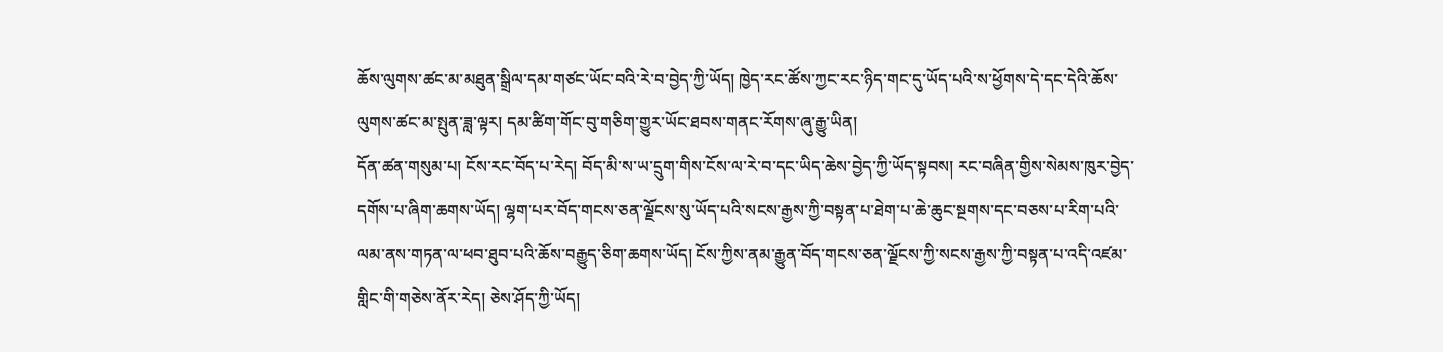ཆོས་ལུགས་ཚང་མ་མཐུན་སྒྲིལ་དམ་གཙང་ཡོང་བའི་རེ་བ་བྱེད་ཀྱི་ཡོད། ཁྱེད་རང་ཚོས་ཀྱང་རང་ཉིད་གང་དུ་ཡོད་པའི་ས་ཕྱོགས་དེ་དང་དེའི་ཆོས་ལུགས་ཚང་མ་སྤུན་ཟླ་ལྟར། དམ་ཚིག་གོང་བུ་གཅིག་གྱུར་ཡོང་ཐབས་གནང་རོགས་ཞུ་རྒྱུ་ཡིན།
དོན་ཚན་གསུམ་པ། ངོས་རང་བོད་པ་རེད། བོད་མི་ས་ཡ་དྲུག་གིས་ངོས་ལ་རེ་བ་དང་ཡིད་ཆེས་བྱེད་ཀྱི་ཡོད་སྟབས། རང་བཞིན་གྱིས་སེམས་ཁུར་བྱེད་དགོས་པ་ཞིག་ཆགས་ཡོད། ལྷག་པར་བོད་གངས་ཅན་ལྗོངས་སུ་ཡོད་པའི་སངས་རྒྱས་ཀྱི་བསྟན་པ་ཐེག་པ་ཆེ་ཆུང་སྔགས་དང་བཅས་པ་རིག་པའི་ལམ་ནས་གཏན་ལ་ཕབ་ཐུབ་པའི་ཆོས་བརྒྱུད་ཅིག་ཆགས་ཡོད། ངོས་ཀྱིས་ནམ་རྒྱུན་བོད་གངས་ཅན་ལྗོངས་ཀྱི་སངས་རྒྱས་ཀྱི་བསྟན་པ་འདི་འཛམ་གླིང་གི་གཅེས་ནོར་རེད། ཅེས་ཤོད་ཀྱི་ཡོད།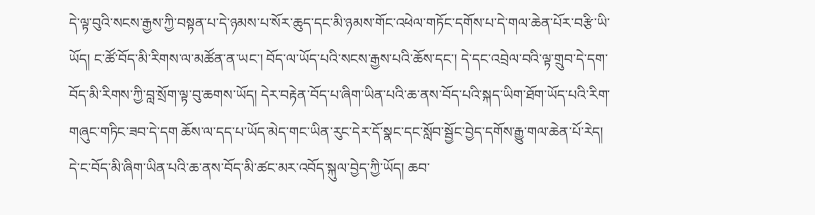དེ་ལྟ་བུའི་སངས་རྒྱས་ཀྱི་བསྟན་པ་དེ་ཉམས་པ་སོར་ཆུད་དང་མི་ཉམས་གོང་འཕེལ་གཏོང་དགོས་པ་དེ་གལ་ཆེན་པོར་བརྩི་ཡི་ཡོད། ང་ཚོ་བོད་མི་རིགས་ལ་མཚོན་ན་ཡང་། བོད་ལ་ཡོད་པའི་སངས་རྒྱས་པའི་ཆོས་དང་། དེ་དང་འབྲེལ་བའི་ལྟ་གྲུབ་དེ་དག་བོད་མི་རིགས་ཀྱི་བླ་སྲོག་ལྟ་བུ་ཆགས་ཡོད། དེར་བརྟེན་བོད་པ་ཞིག་ཡིན་པའི་ཆ་ནས་བོད་པའི་སྐད་ཡིག་ཐོག་ཡོད་པའི་རིག་གཞུང་གཏིང་ཟབ་དེ་དག ཆོས་ལ་དད་པ་ཡོད་མེད་གང་ཡིན་རུང་དེར་དོ་སྣང་དང་སློབ་སྦྱོང་བྱེད་དགོས་རྒྱུ་གལ་ཆེན་པོ་རེད། དེ་ང་བོད་མི་ཞིག་ཡིན་པའི་ཆ་ནས་བོད་མི་ཚང་མར་འབོད་སྐུལ་བྱེད་ཀྱི་ཡོད། ཆབ་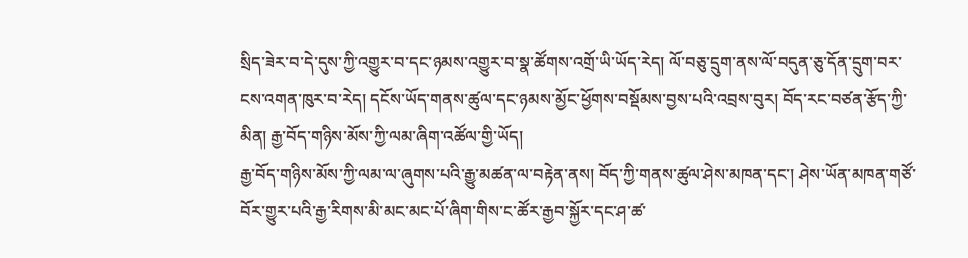སྲིད་ཟེར་བ་དེ་དུས་ཀྱི་འགྱུར་བ་དང་ཉམས་འགྱུར་བ་སྣ་ཚོགས་འགྲོ་ཡི་ཡོད་རེད། ལོ་བཅུ་དྲུག་ནས་ལོ་བདུན་ཅུ་དོན་དྲུག་བར་ངས་འགན་ཁུར་བ་རེད། དངོས་ཡོད་གནས་ཚུལ་དང་ཉམས་མྱོང་ཕྱོགས་བསྡོམས་བྱས་པའི་འབྲས་བུར། བོད་རང་བཙན་རྩོད་ཀྱི་མིན། རྒྱ་བོད་གཉིས་མོས་ཀྱི་ལམ་ཞིག་འཚོལ་གྱི་ཡོད།
རྒྱ་བོད་གཉིས་མོས་ཀྱི་ལམ་ལ་ཞུགས་པའི་རྒྱུ་མཚན་ལ་བརྟེན་ནས། བོད་ཀྱི་གནས་ཚུལ་ཤེས་མཁན་དང་། ཤེས་ཡོན་མཁན་གཙོ་བོར་གྱུར་པའི་རྒྱ་རིགས་མི་མང་མང་པོ་ཞིག་གིས་ང་ཚོར་རྒྱབ་སྐྱོར་དང་ཤ་ཚ་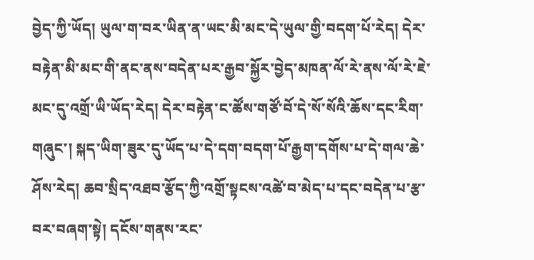བྱེད་ཀྱི་ཡོད། ཡུལ་ག་བར་ཡིན་ན་ཡང་མི་མང་དེ་ཡུལ་གྱི་བདག་པོ་རེད། དེར་བརྟེན་མི་མང་གི་ནང་ནས་བདེན་པར་རྒྱབ་སྐྱོར་བྱེད་མཁན་ལོ་རེ་ནས་ལོ་རེ་ཇེ་མང་དུ་འགྲོ་ཡི་ཡོད་རེད། དེར་བརྟེན་ང་ཚོས་གཙོ་བོ་དེ་སོ་སོའི་ཆོས་དང་རིག་གཞུང་། སྐད་ཡིག་ཟུར་དུ་ཡོད་པ་དེ་དག་བདག་པོ་རྒྱག་དགོས་པ་དེ་གལ་ཆེ་ཤོས་རེད། ཆབ་སྲིད་འཐབ་རྩོད་ཀྱི་འགྲོ་སྟངས་འཚེ་བ་མེད་པ་དང་བདེན་པ་རྩ་བར་བཞག་སྟེ། དངོས་གནས་རང་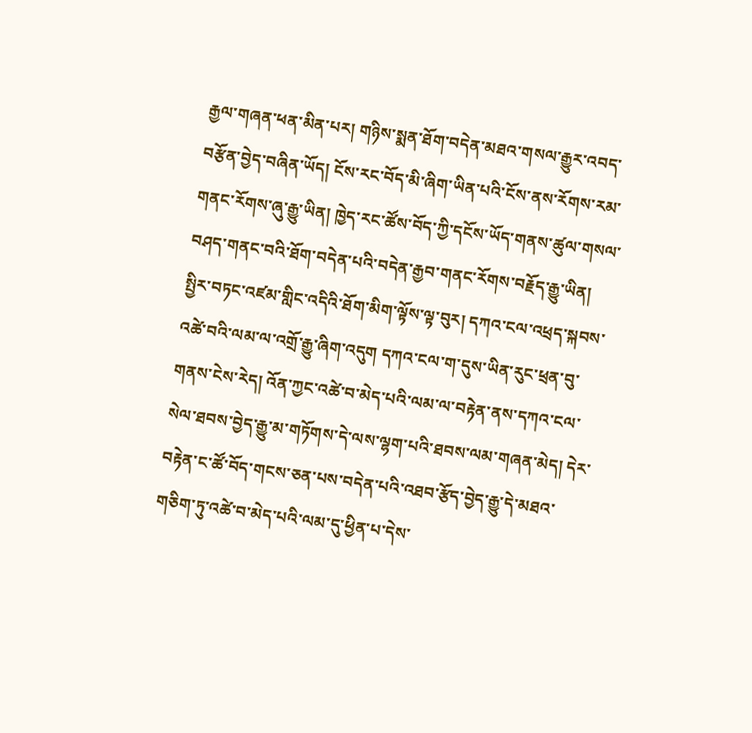རྒྱལ་གཞན་ཕན་མིན་པར། གཉིས་སྨན་ཐོག་བདེན་མཐའ་གསལ་རྒྱུར་འབད་བརྩོན་བྱེད་བཞིན་ཡོད། ངོས་རང་བོད་མི་ཞིག་ཡིན་པའི་ངོས་ནས་རོགས་རམ་གནང་རོགས་ཞུ་རྒྱུ་ཡིན། ཁྱེད་རང་ཚོས་བོད་ཀྱི་དངོས་ཡོད་གནས་ཚུལ་གསལ་བཤད་གནང་བའི་ཐོག་བདེན་པའི་བདེན་རྒྱབ་གནང་རོགས་བརྗོད་རྒྱུ་ཡིན།
སྤྱིར་བཏང་འཛམ་གླིང་འདིའི་ཐོག་མིག་ལྟོས་ལྟ་བུར། དཀའ་ངལ་འཕྲད་སྐབས་འཚེ་བའི་ལམ་ལ་འགྲོ་རྒྱུ་ཞིག་འདུག དཀའ་ངལ་ག་དུས་ཡིན་རུང་ཕྲན་བུ་གནས་ངེས་རེད། འོན་ཀྱང་འཚེ་བ་མེད་པའི་ལམ་ལ་བརྟེན་ནས་དཀའ་ངལ་སེལ་ཐབས་བྱེད་རྒྱུ་མ་གཏོགས་དེ་ལས་ལྷག་པའི་ཐབས་ལམ་གཞན་མེད། དེར་བརྟེན་ང་ཚོ་བོད་གངས་ཅན་པས་བདེན་པའི་འཐབ་རྩོད་བྱེད་རྒྱུ་དེ་མཐའ་གཅིག་ཏུ་འཚེ་བ་མེད་པའི་ལམ་དུ་ཕྱིན་པ་དེས་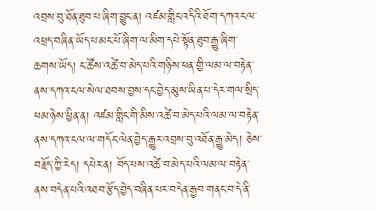འབྲས་བུ་ཐོན་ཐུབ་པ་ཞིག་བྱུང་ན། འཛམ་གླིང་འདིའི་ཐོག་དཀའ་ངལ་འཕྲད་བཞིན་ཡོད་པ་མང་པོ་ཞིག་ལ་མིག་དཔེ་སྟོན་ཐུབ་རྒྱུ་ཞིག་ཆགས་ཡོད། ང་ཚོས་འཚེ་བ་མེད་པའི་གཉིས་ཕན་གྱི་ལམ་ལ་བརྟེན་ནས་དཀའ་ངལ་སེལ་ཐབས་བྱས་དང་བྱེད་མུས་ཡིན་པ་དེར་གལ་སྲིད་ཕམ་ཉེས་ཕྱིན་ན། འཛམ་གླིང་གི་མིས་འཚེ་བ་མེད་པའི་ལམ་ལ་བརྟེན་ནས་དཀའ་ངལ་ལ་གདོང་ལེན་བྱེད་རྒྱུར་འབྲས་བུ་འཐོན་རྒྱུ་མེད། ཅེས་བརྗོད་ཀྱི་རེད། དཔེར་ན། བོད་པས་འཚེ་བ་མེད་པའི་ལམ་ལ་བརྟེན་ནས་བདེན་པའི་འཐབ་རྩོད་བྱེད་བཞིན་པར་བདེན་རྒྱབ་གནང་བ་དེ་ནི་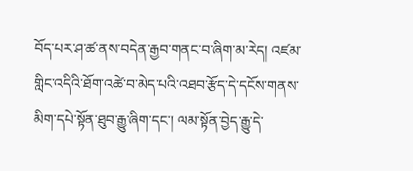བོད་པར་ཤ་ཚ་ནས་བདེན་རྒྱབ་གནང་བ་ཞིག་མ་རེད། འཛམ་གླིང་འདིའི་ཐོག་འཚེ་བ་མེད་པའི་འཐབ་རྩོད་དེ་དངོས་གནས་མིག་དཔེ་སྟོན་ཐུབ་རྒྱུ་ཞིག་དང་། ལམ་སྟོན་བྱེད་རྒྱུ་དེ་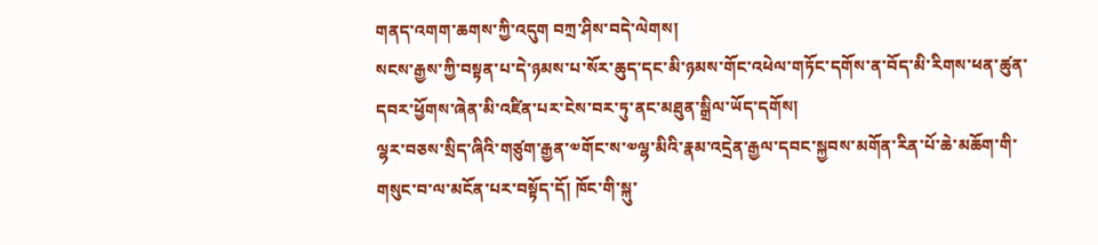གནད་འགག་ཆགས་ཀྱི་འདུག བཀྲ་ཤིས་བདེ་ལེགས།
སངས་རྒྱས་ཀྱི་བསྟན་པ་དེ་ཉམས་པ་སོར་ཆུད་དང་མི་ཉམས་གོང་འཕེལ་གཏོང་དགོས་ན་བོད་མི་རིགས་ཕན་ཚུན་དབར་ཕྱོགས་ཞེན་མི་འཛིན་པར་ངེས་བར་ཏུ་ནང་མཐུན་སྒྲིལ་ཡོད་དགོས།
ལྷར་བཅས་སྲིད་ཞིའི་གཙུག་རྒྱན་༧གོང་ས་༧ལྷ་མིའི་རྣམ་འདྲེན་རྒྱལ་དབང་སྐྱབས་མགོན་རིན་པོ་ཆེ་མཆོག་གི་གསུང་བ་ལ་མངོན་པར་བསྟོད་དོ། ཁོང་གི་སྐུ་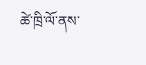ཚེ་ཁྲི་ལོ་ནས་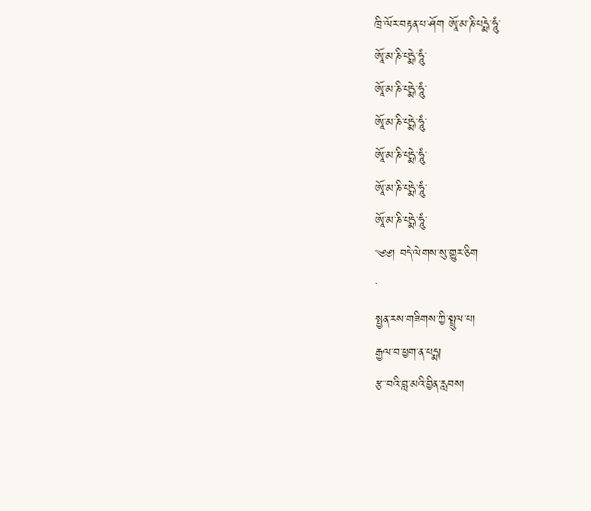ཁྲི་ལོར་བརྟན་པ་ཤོག ཨཱོ་མ་ཎི་པདྨེ་ཧཱུཾ་
ཨཱོ་མ་ཎི་པདྨེ་ཧཱུཾ་
ཨཱོ་མ་ཎི་པདྨེ་ཧཱུཾ་
ཨཱོ་མ་ཎི་པདྨེ་ཧཱུཾ་
ཨཱོ་མ་ཎི་པདྨེ་ཧཱུཾ་
ཨཱོ་མ་ཎི་པདྨེ་ཧཱུཾ་
ཨཱོ་མ་ཎི་པདྨེ་ཧཱུཾ་
༄༅། བདེ་ལེགས་སུ་གྱུར་ཅིག
་
སྤྱན་རས་གཟིགས་ཀྱི་སྤྲུལ་པ།
རྒྱལ་བ་ཕྱག་ན་པདྨ།
རྩ་་བའི་བླ་མའི་བྱིན་རླབས།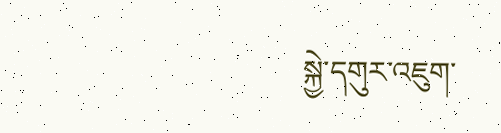སྐྱེ་དགུར་འཇུག་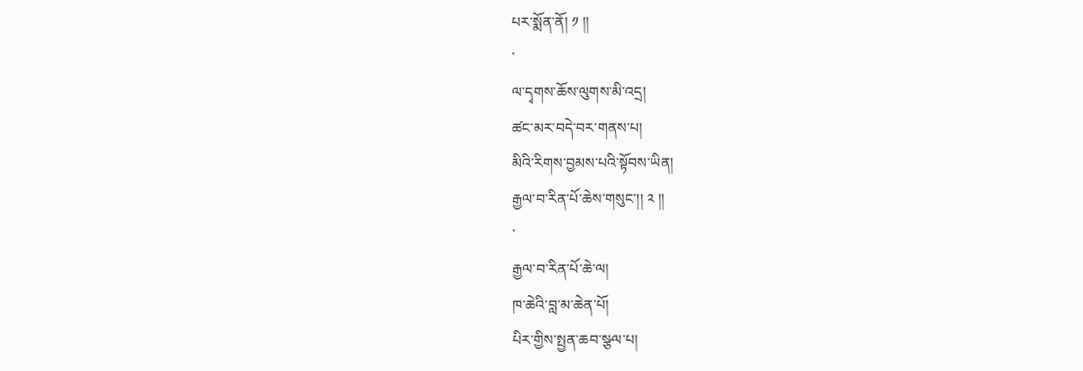པར་སྨོན་ནོ། ༡ །།
་
ལ་དྭགས་ཆོས་ལུགས་མི་འདྲ།
ཚང་མར་བདེ་བར་གནས་པ།
མིའི་རིགས་བྱམས་པའི་སྟོབས་ཡིན།
རྒྱལ་བ་རིན་པོ་ཆེས་གསུང་།། ༢ །།
་
རྒྱལ་བ་རིན་པོ་ཆེ་ལ།
ཁ་ཆེའི་བླ་མ་ཆེན་པོ།
པིར་གྱིས་སྤྱན་ཆབ་སྩལ་པ།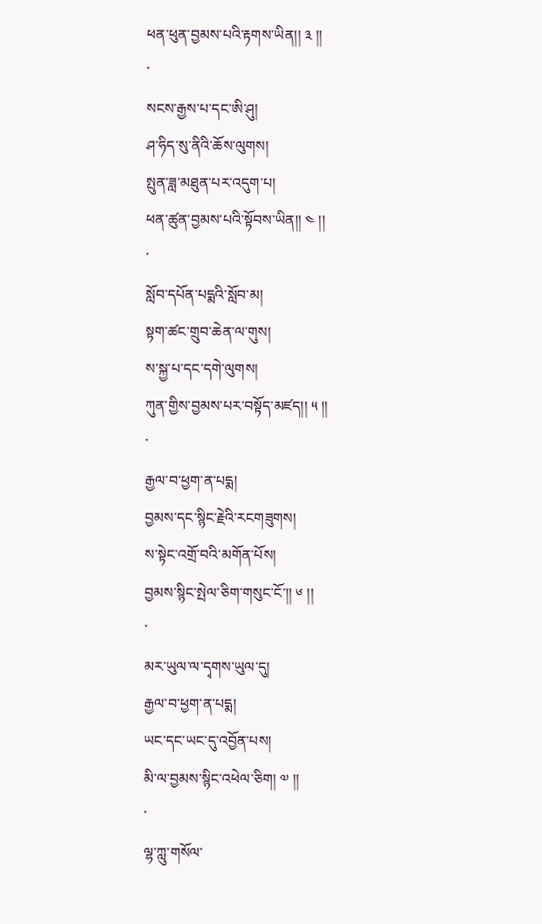ཕན་ཕུན་བྱམས་པའི་རྟགས་ཡིན།། ༣ །།
་
སངས་རྒྱས་པ་དང་ཨི་ཤུ།
ཤ་ཧིད་སུ་ནིའི་ཆོས་ལུགས།
སྤུན་ཟླ་མཐུན་པར་འདུག་པ།
ཕན་ཚུན་བྱམས་པའི་སྟོབས་ཡིན།། ༤ །།
་
སློབ་དཔོན་པདྨའི་སློབ་མ།
སྟག་ཚང་གྲུབ་ཆེན་ལ་གུས།
ས་སྐྱ་པ་དང་དགེ་ལུགས།
ཀུན་གྱིས་བྱམས་པར་བསྟོད་མཛད།། ༥ །།
་
རྒྱལ་བ་ཕྱག་ན་པདྨ།
བྱམས་དང་སྙིང་རྗེའི་རངགཟུགས།
ས་སྟེང་འགྲོ་བའི་མགོན་པོས།
བྱམས་སྙིང་སྤེལ་ཅིག་གསུང་ངོ་།། ༦ །།
་
མར་ཡུལ་ལ་དྭགས་ཡུལ་དུ།
རྒྱལ་བ་ཕྱག་ན་པདྨ།
ཡང་དང་ཡང་དུ་འབྱོན་པས།
མི་ལ་བྱམས་སྙིང་འཕེལ་ཅིག། ༧ །།
་
ལྷ་ཀླུ་གསོལ་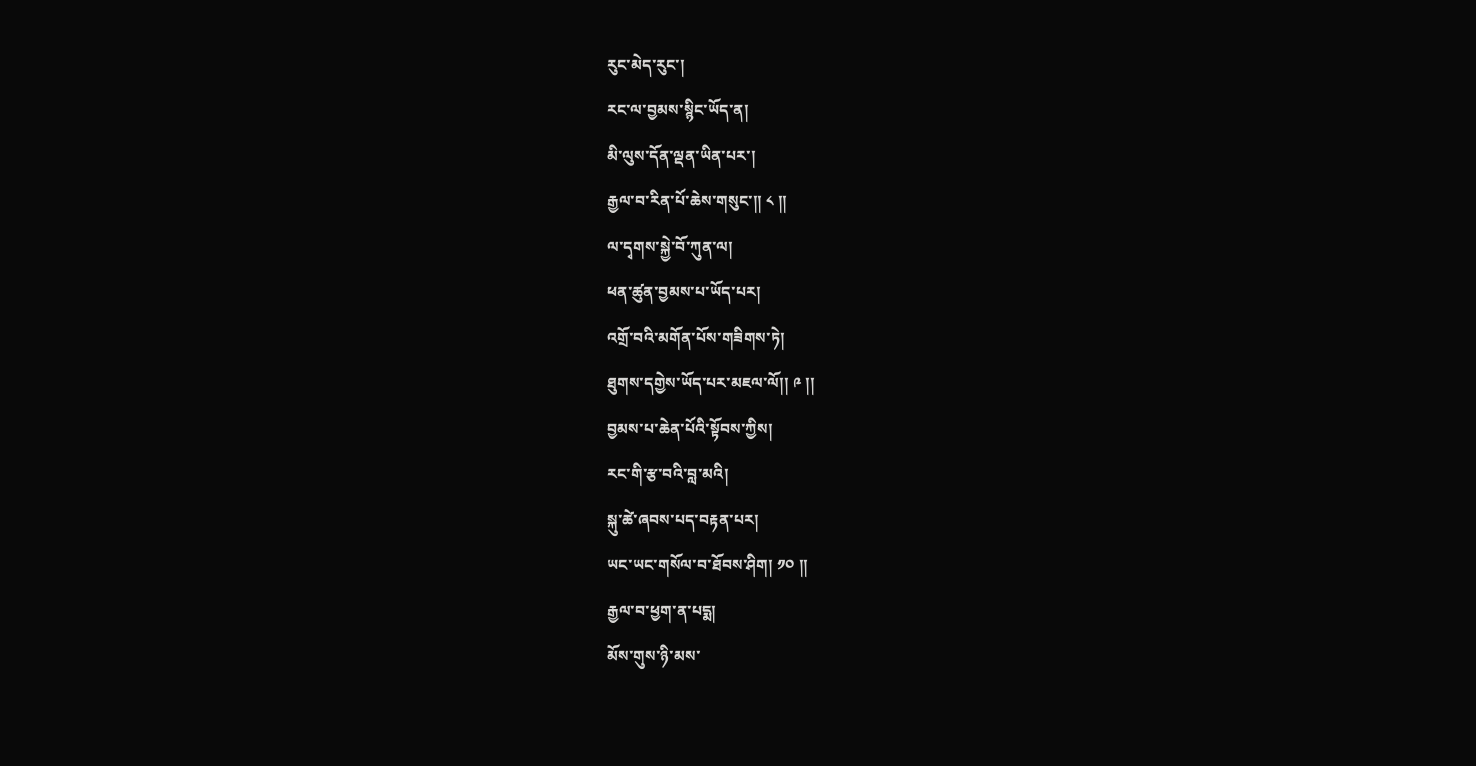རུང་མེད་རུང་།
རང་ལ་བྱམས་སྙིང་ཡོད་ན།
མི་ལུས་དོན་ལྡན་ཡིན་པར་།
རྒྱལ་བ་རིན་པོ་ཆེས་གསུང་།། ༨ །།
ལ་དྭགས་སྐྱེ་བོ་ཀུན་ལ།
ཕན་ཚུན་བྱམས་པ་ཡོད་པར།
འགྲོ་བའི་མགོན་པོས་གཟིགས་ཏེ།
ཐུགས་དགྱེས་ཡོད་པར་མཇལ་ལོ།། ༩ །།
བྱམས་པ་ཆེན་པོའི་སྟོབས་ཀྱིས།
རང་གི་རྩ་བའི་བླ་མའི།
སྐུ་ཚེ་ཞབས་པད་བརྟན་པར།
ཡང་ཡང་གསོལ་བ་ཐོབས་ཤིག། ༡༠ །།
རྒྱལ་བ་ཕྱག་ན་པདྨ།
མོས་གུས་ཉི་མས་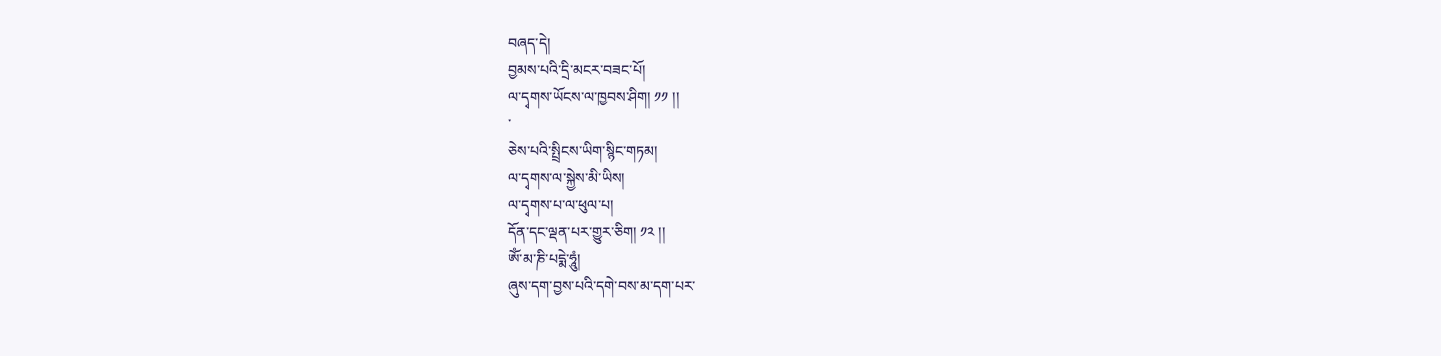བཞད་དེ།
བྱམས་པའི་དྲི་མངར་བཟང་པོ།
ལ་དྭགས་ཡོངས་ལ་ཁྱབས་ཤིག། ༡༡ །།
་
ཅེས་པའི་སྤྲིངས་ཡིག་སྙིང་གཏམ།
ལ་དྭགས་ལ་སྐྱེས་མི་ཡིས།
ལ་དྭགས་པ་ལ་ཕུལ་པ།
དོན་དང་ལྡན་པར་གྱུར་ཅིག། ༡༢ །།
ཨོཾ་མ་ཎི་པདྨེ་ཧཱུཾ།
ཞུས་དག་བྱས་པའི་དགེ་བས་མ་དག་པར་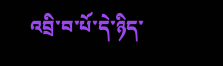འབྲི་བ་པོ་དེ་ཉིད་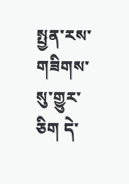སྤྱན་རས་གཟིགས་སུ་གྱུར་ཅིག དེ་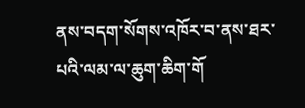ནས་བདག་སོགས་འཁོར་བ་ནས་ཐར་པའི་ལམ་ལ་ཆུག་ཆིག་གོ